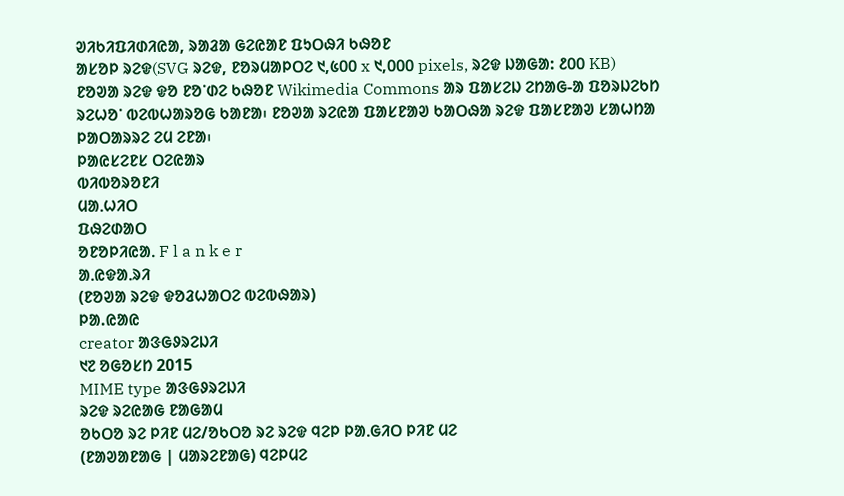ᱣᱤᱠᱤᱯᱤᱰᱤᱭᱟ, ᱨᱟᱲᱟ ᱜᱮᱭᱟᱱ ᱯᱩᱛᱷᱤ ᱠᱷᱚᱱ
ᱟᱥᱚᱞ ᱨᱮᱫ(SVG ᱨᱮᱫ, ᱱᱚᱨᱢᱟᱞᱛᱮ ᱑,᱕᱐᱐ x ᱑,᱐᱐᱐ pixels, ᱨᱮᱫ ᱡᱟᱜᱟ: ᱒᱐᱐ KB)
ᱱᱚᱣᱟ ᱨᱮᱫ ᱫᱚ ᱱᱚᱸᱰᱮ ᱠᱷᱚᱱ Wikimedia Commons ᱟᱨ ᱯᱟᱥᱮᱡ ᱮᱴᱟᱜ-ᱟ ᱯᱚᱨᱡᱮᱠᱴ ᱨᱮᱦᱚᱸ ᱵᱮᱵᱦᱟᱨᱚᱜ ᱠᱟᱱᱟ᱾ ᱱᱚᱣᱟ ᱨᱮᱭᱟ ᱯᱟᱥᱱᱟᱣ ᱠᱟᱛᱷᱟ ᱨᱮᱫ ᱯᱟᱥᱱᱟᱣ ᱥᱟᱦᱴᱟ ᱞᱟᱛᱟᱨᱨᱮ ᱮᱢ ᱮᱱᱟ᱾
ᱞᱟᱭᱥᱮᱱᱥ ᱛᱮᱭᱟᱨ
ᱵᱤᱵᱚᱨᱚᱱᱤ
ᱢᱟᱹᱦᱤᱛ
ᱯᱷᱮᱰᱟᱛ
ᱚᱱᱚᱞᱤᱭᱟᱹ F l a n k e r
ᱟᱹᱭᱫᱟᱹᱨᱤ
(ᱱᱚᱣᱟ ᱨᱮᱫ ᱫᱚᱲᱦᱟᱛᱮ ᱵᱮᱵᱷᱟᱨ)
ᱞᱟ.ᱭᱟᱭ
creator ᱟᱝᱜᱽᱨᱮᱡᱤ
᱑᱗ ᱚᱜᱚᱥᱴ 2015
MIME type ᱟᱝᱜᱽᱨᱮᱡᱤ
ᱨᱮᱫ ᱨᱮᱭᱟᱜ ᱱᱟᱜᱟᱢ
ᱚᱠᱛᱚ ᱨᱮ ᱞᱤᱱ ᱢᱮ/ᱚᱠᱛᱚ ᱨᱮ ᱨᱮᱫ ᱧᱮᱞ ᱞᱟᱹᱜᱤᱛ ᱞᱤᱱ ᱢᱮ
(ᱱᱟᱣᱟᱱᱟᱜ | ᱢᱟᱨᱮᱱᱟᱜ) ᱧᱮᱞᱢᱮ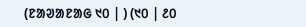(ᱱᱟᱣᱟᱱᱟᱜ ᱑᱐ | ) (᱑᱐ | ᱒᱐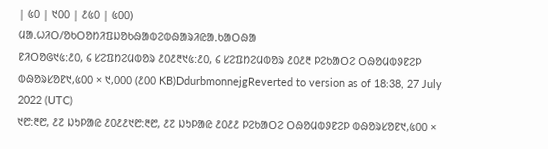| ᱕᱐ | ᱑᱐᱐ | ᱒᱕᱐ | ᱕᱐᱐)
ᱢᱟᱹᱦᱤᱛ/ᱚᱠᱛᱚᱴᱤᱯᱡᱚᱠᱷᱟᱵᱮᱵᱷᱟᱨᱤᱭᱟᱹᱠᱟᱛᱷᱟ
ᱱᱤᱛᱚᱜ᱑᱕:᱒᱐, ᱔ ᱥᱮᱯᱴᱮᱢᱵᱚᱨ ᱒᱐᱒᱓᱑᱕:᱒᱐, ᱔ ᱥᱮᱯᱴᱮᱢᱵᱚᱨ ᱒᱐᱒᱓ ᱞᱮᱠᱟᱛᱮ ᱛᱷᱚᱢᱵᱽᱱᱮᱞ ᱵᱷᱚᱨᱥᱚᱱ᱑,᱕᱐᱐ × ᱑,᱐᱐᱐ (᱒᱐᱐ KB)DdurbmonnejgReverted to version as of 18:38, 27 July 2022 (UTC)
᱑᱘:᱓᱘, ᱒᱗ ᱡᱩᱞᱟᱭ ᱒᱐᱒᱒᱑᱘:᱓᱘, ᱒᱗ ᱡᱩᱞᱟᱭ ᱒᱐᱒᱒ ᱞᱮᱠᱟᱛᱮ ᱛᱷᱚᱢᱵᱽᱱᱮᱞ ᱵᱷᱚᱨᱥᱚᱱ᱑,᱕᱐᱐ ×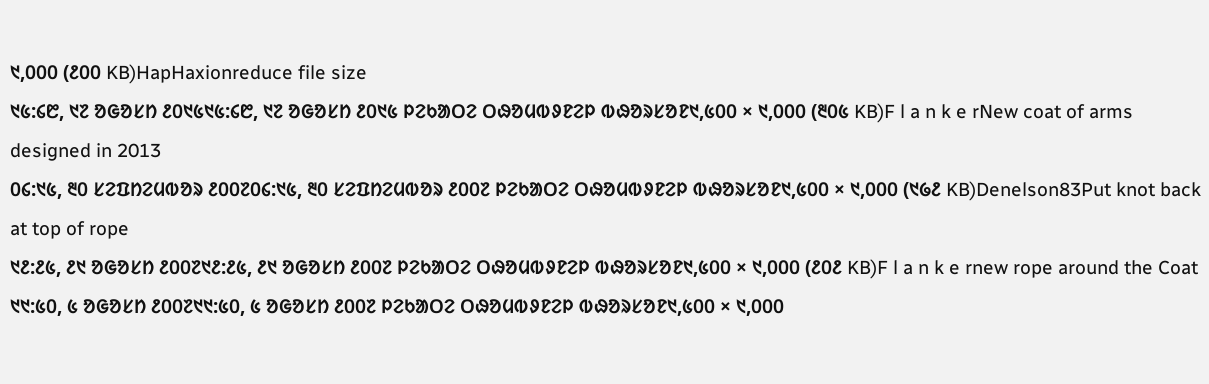᱑,᱐᱐᱐ (᱒᱐᱐ KB)HapHaxionreduce file size
᱑᱕:᱔᱘, ᱑᱗ ᱚᱜᱚᱥᱴ ᱒᱐᱑᱕᱑᱕:᱔᱘, ᱑᱗ ᱚᱜᱚᱥᱴ ᱒᱐᱑᱕ ᱞᱮᱠᱟᱛᱮ ᱛᱷᱚᱢᱵᱽᱱᱮᱞ ᱵᱷᱚᱨᱥᱚᱱ᱑,᱕᱐᱐ × ᱑,᱐᱐᱐ (᱓᱐᱕ KB)F l a n k e rNew coat of arms designed in 2013
᱐᱔:᱑᱕, ᱓᱐ ᱥᱮᱯᱴᱮᱢᱵᱚᱨ ᱒᱐᱐᱗᱐᱔:᱑᱕, ᱓᱐ ᱥᱮᱯᱴᱮᱢᱵᱚᱨ ᱒᱐᱐᱗ ᱞᱮᱠᱟᱛᱮ ᱛᱷᱚᱢᱵᱽᱱᱮᱞ ᱵᱷᱚᱨᱥᱚᱱ᱑,᱕᱐᱐ × ᱑,᱐᱐᱐ (᱑᱙᱒ KB)Denelson83Put knot back at top of rope
᱑᱒:᱒᱕, ᱒᱑ ᱚᱜᱚᱥᱴ ᱒᱐᱐᱗᱑᱒:᱒᱕, ᱒᱑ ᱚᱜᱚᱥᱴ ᱒᱐᱐᱗ ᱞᱮᱠᱟᱛᱮ ᱛᱷᱚᱢᱵᱽᱱᱮᱞ ᱵᱷᱚᱨᱥᱚᱱ᱑,᱕᱐᱐ × ᱑,᱐᱐᱐ (᱒᱐᱒ KB)F l a n k e rnew rope around the Coat
᱑᱑:᱕᱐, ᱕ ᱚᱜᱚᱥᱴ ᱒᱐᱐᱗᱑᱑:᱕᱐, ᱕ ᱚᱜᱚᱥᱴ ᱒᱐᱐᱗ ᱞᱮᱠᱟᱛᱮ ᱛᱷᱚᱢᱵᱽᱱᱮᱞ ᱵᱷᱚᱨᱥᱚᱱ᱑,᱕᱐᱐ × ᱑,᱐᱐᱐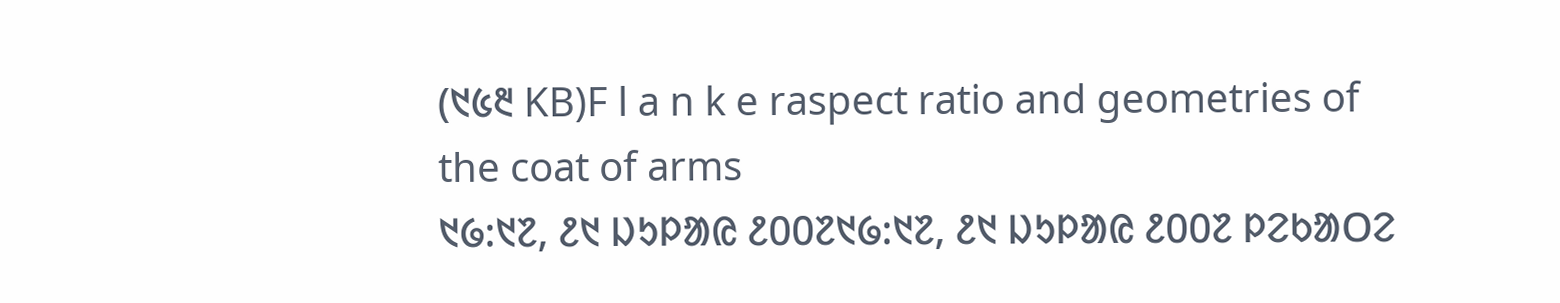(᱑᱕᱓ KB)F l a n k e raspect ratio and geometries of the coat of arms
᱑᱙:᱑᱗, ᱒᱑ ᱡᱩᱞᱟᱭ ᱒᱐᱐᱗᱑᱙:᱑᱗, ᱒᱑ ᱡᱩᱞᱟᱭ ᱒᱐᱐᱗ ᱞᱮᱠᱟᱛᱮ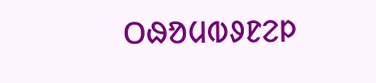ᱛᱷᱚᱢᱵᱽᱱᱮᱞ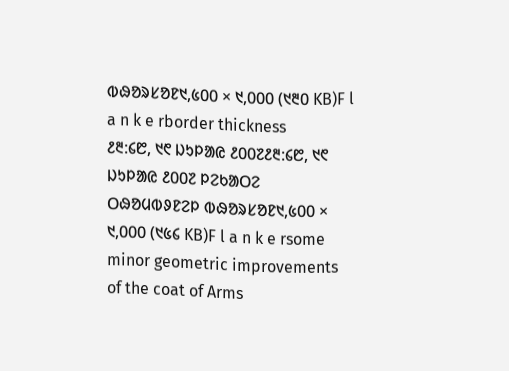ᱵᱷᱚᱨᱥᱚᱱ᱑,᱕᱐᱐ × ᱑,᱐᱐᱐ (᱑᱓᱐ KB)F l a n k e rborder thickness
᱒᱓:᱔᱘, ᱑᱖ ᱡᱩᱞᱟᱭ ᱒᱐᱐᱗᱒᱓:᱔᱘, ᱑᱖ ᱡᱩᱞᱟᱭ ᱒᱐᱐᱗ ᱞᱮᱠᱟᱛᱮ ᱛᱷᱚᱢᱵᱽᱱᱮᱞ ᱵᱷᱚᱨᱥᱚᱱ᱑,᱕᱐᱐ × ᱑,᱐᱐᱐ (᱑᱕᱔ KB)F l a n k e rsome minor geometric improvements of the coat of Arms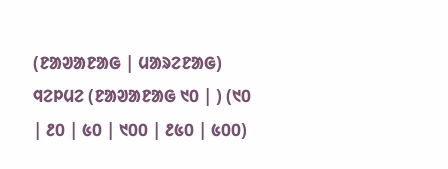(ᱱᱟᱣᱟᱱᱟᱜ | ᱢᱟᱨᱮᱱᱟᱜ) ᱧᱮᱞᱢᱮ (ᱱᱟᱣᱟᱱᱟᱜ ᱑᱐ | ) (᱑᱐ | ᱒᱐ | ᱕᱐ | ᱑᱐᱐ | ᱒᱕᱐ | ᱕᱐᱐)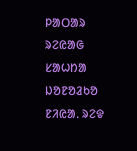ᱞᱟᱛᱟᱨ ᱨᱮᱭᱟᱜ ᱥᱟᱦᱴᱟ ᱡᱚᱱᱚᱲᱠᱚ ᱱᱤᱭᱟᱹ ᱨᱮᱫ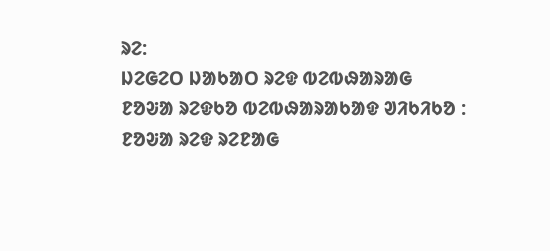ᱨᱮ:
ᱡᱮᱜᱮᱛ ᱡᱟᱠᱟᱛ ᱨᱮᱫ ᱵᱮᱵᱷᱟᱨᱟᱜ
ᱱᱚᱶᱟ ᱨᱮᱫᱠᱚ ᱵᱮᱵᱷᱟᱨᱟᱠᱟᱫ ᱣᱤᱠᱤᱠᱚ :
ᱱᱚᱶᱟ ᱨᱮᱫ ᱨᱮᱱᱟᱜ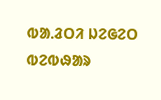ᱵᱟᱹᱲᱛᱤ ᱡᱮᱜᱮᱛ ᱵᱮᱵᱷᱟᱨ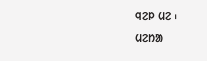ᱧᱮᱞ ᱢᱮ ᱾
ᱢᱮᱴᱟ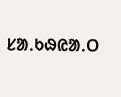ᱥᱟᱹᱠᱷᱭᱟᱹᱛ